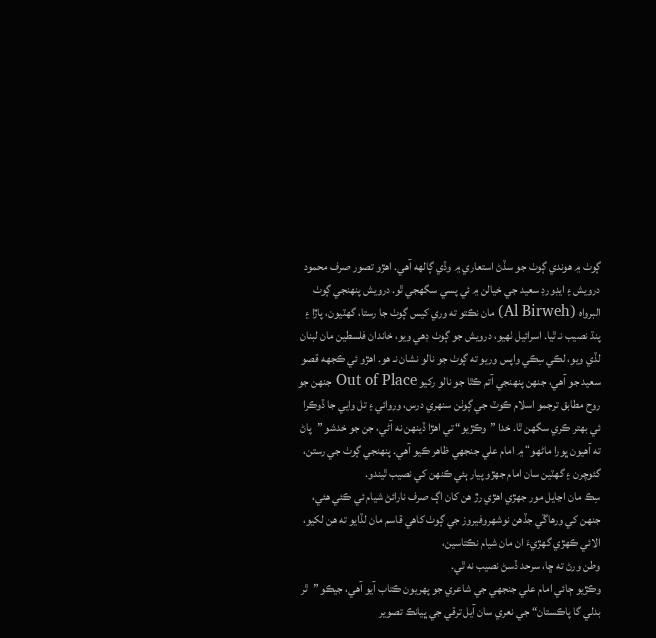ڳوٺ ۾ هوندي ڳوٺ جو سڏڻ استعاري ۾ وڏي ڳالهه آهي. اهڙو تصور صرف محمود درويش ۽ ايڊورڊ سعيد جي خيالن ۾ ئي پسي سگهجي ٿو. درويش پنھنجي ڳوٺ البرواه (Al Birweh) مان نڪتو ته وري کيس ڳوٺ جا رستا، گهٽيون، پاڙا ۽ پنڌ نصيب نـ ٿيا. اسرائيل ٺھيو، درويش جو ڳوٺ ڊهي ويو، خاندان فلسطين مان لبنان لڏي ويو، لڪي سِڪي واپس وريو ته ڳوٺ جو نالو نشان نـ هو. اهڙو ئي ڪجهه قصو سعيد جو آهي، جنھن پنھنجي آتم ڪٿا جو نالو رکيو Out of Place جنھن جو روح مطابق ترجمو اسلام ڪوٽ جي ڳوٺن سنھري درس، وروائي ۽ تل وايي جا ڏوڪرا ئي بھتر ڪري سگهن ٿا. خدا ”وڪڙيو“ تي اهڙا ڏينھن نه آڻي، جن جو خدشو ”پاڻ ته آهيون ڀورا ماڻهو“ ۾ امام علي جنجهي ظاهر ڪيو آهي. پنھنجي ڳوٺ جي رستن، گئوچرن ۽ گهٽين سان امام جھڙو پيار ٻئي ڪنھن کي نصيب ٿيندو.
سِڪ مان اڃايل مور جھڙي اهڙي رڙ هن کان اڳ صرف نارائڻ شيام ئي ڪئي هئي، جنھن کي ورهاڱي جڏهن نوشھروفيروز جي ڳوٺ کاهي قاسم مان لڏايو ته هن لکيو،
الائي ڪھڙي گهڙيءَ ان مان شيام نڪتاسين،
وطن ورڻ ته ڇا، سرحد ڏسڻ نصيب نه ٿي.
وڪڙيو ڄائي امام علي جنجهي جي شاعري جو پھريون ڪتاب آيو آهي، جيڪو ”ٿر بدلي گا پاڪستان“ جي نعري سان آيل ترقي جي ڀيانڪ تصوير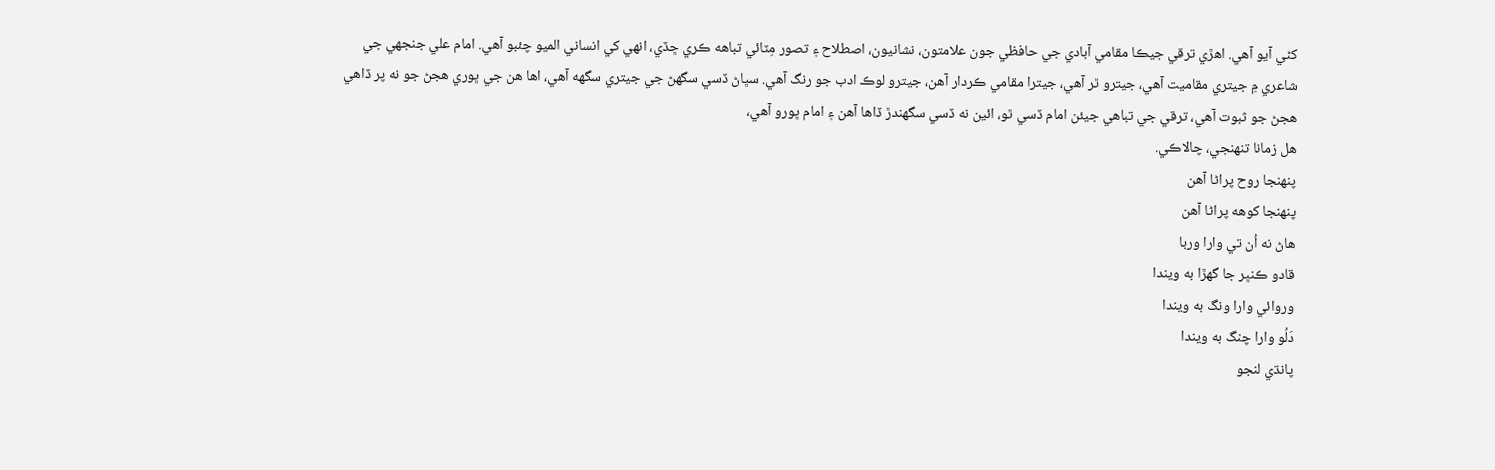کڻي آيو آهي. اهڙي ترقي جيڪا مقامي آبادي جي حافظي جون علامتون، نشانيون، اصطلاح ۽ تصور مِٽائي تباهه ڪري ڇڏي، انهي کي انساني الميو چئبو آهي. امام علي جنجهي جي شاعري ۾ جيتري مقاميت آهي، جيترو ٿر آهي، جيترا مقامي ڪردار آهن، جيترو لوڪ ادب جو رنگ آهي. سڀاڻ ڏسي سگهڻ جي جيتري سگهه آهي، اها هن جي ڀوري هجڻ جو نه پر ڏاهي هجڻ جو ثبوت آهي، ترقي جي تباهي جيئن امام ڏسي ٿو، ائين نه ڏسي سگهندڙ ڏاها آهن ۽ امام ڀورو آهي،
هل زمانا تنھنجي، چالاڪي.
پنھنجا روح پراڻا آهن
پنھنجا کوهه پراڻا آهن
هاڻ نه اُن تي وارا وربا
قادو ڪنڀر جا گهڙا به ويندا
وروائي وارا ونگ به ويندا
دَلُو وارا چنگ به ويندا
پانڌي لنجو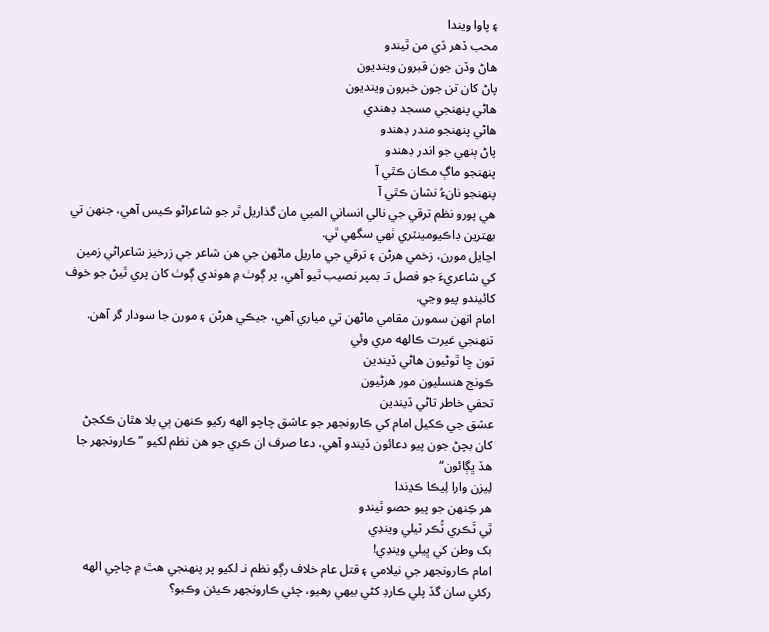۽ پاوا ويندا
محب ڏهر ڏي من ٿيندو
هاڻ وڏن جون قبرون وينديون
پاڻ کان تن جون خبرون وينديون
هاڻي پنھنجي مسجد ڊهندي
هاڻي پنھنجو مندر ڊهندو
پاڻ ٻنهي جو اندر ڊهندو
پنھنجو ماڳ مڪان ڪٿي آ
پنھنجو نانءُ نشان ڪٿي آ
هي پورو نظم ترقي جي نالي انساني الميي مان گذاريل ٿر جو شاعراڻو ڪيس آهي، جنھن تي بھترين ڊاڪيومينٽري ٺھي سگهي ٿي.
اڃايل مورن، زخمي هرڻن ۽ ترقي جي ماريل ماڻهن جي هن شاعر جي زرخيز شاعراڻي زمين کي شاعريءَ جو فصل تـ بمپر نصيب ٿيو آهي، پر ڳوٺ ۾ هوندي ڳوٺ کان پري ٿيڻ جو خوف کائيندو پيو وڃي.
امام انهن سمورن مقامي ماڻهن تي مياري آهي، جيڪي هرڻن ۽ مورن جا سودار گر آهن.
تنھنجي غيرت ڪالهه مري وئي
تون ڇا ٿوڻيون هاڻي ڏيندين
ڪونج هنسليون مور هرڻيون
تحفي خاطر تاڻي ڏيندين
عشق جي ڪکيل امام کي ڪارونجهر جو عاشق چاچو الهه رکيو ڪنهن ٻي بلا هٿان ڪکجڻ کان بچڻ جون پيو دعائون ڏيندو آهي، دعا صرف ان ڪري جو هن نظم لکيو ”ڪارونجهر جا هڏ ڀڳائون“
لِيزن وارا لِيڪا ڪڍندا
هر ڪِنھن جو پيو حصو ٿيندو
ٿِي ٽَڪري ٽُڪر ٽيلي ويندِي
بک وطن کي ڀيلي ويندِي!
امام ڪارونجهر جي نيلامي ۽ قتل عام خلاف رڳو نظم نـ لکيو پر پنھنجي هٿ ۾ چاچي الهه رکئي سان گڏ پلي ڪارڊ کڻي بيھي رهيو، چئي ڪارونجهر ڪيئن وڪبو؟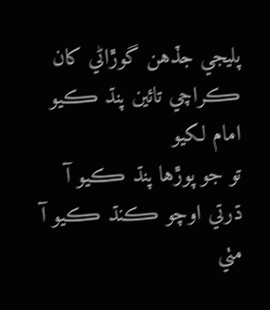پليجي جڏهن گوڙاڻي کان ڪراچي تائين پنڌ ڪيو امام لکيو
تو جو پوڙها پنڌ ڪيو آ
ڌرتي اوچو ڪنڌ ڪيو آ
مٺي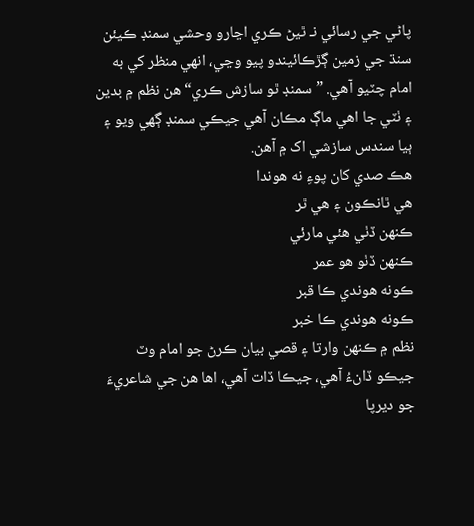پاڻي جي رسائي نـ ٿيڻ ڪري اڃارو وحشي سمنڊ ڪيئن سنڌ جي زمين ڳڙڪائيندو پيو وڃي، انهي منظر کي به امام چٽيو آهي. ”سمنڊ ٿو سازش ڪري“ هن نظم ۾ بدين ۽ ٺٽي جا اهي ماڳ مڪان آهي جيڪي سمنڊ ڳھي ويو ۽ ٻيا سندس سازشي اک ۾ آهن.
هڪ صدي کان پوءِ نه هوندا
هي ٿانڪون ۽ هي ٿر
ڪنھن ڏٺي هئي مارئي
ڪنھن ڏٺو هو عمر
ڪونه هوندي ڪا قبر
ڪونه هوندي ڪا خبر
نظم ۾ ڪنھن وارتا ۽ قصي بيان ڪرڻ جو امام وٽ جيڪو ڏانءُ آهي، جيڪا ڏات آهي، اها هن جي شاعريءَ جو ديرپا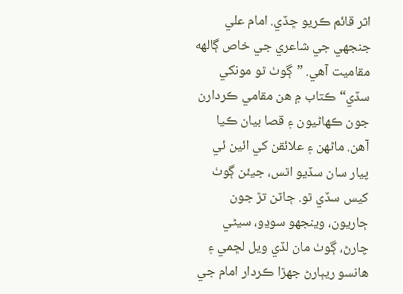اثر قائم ڪريو ڇڏي. امام علي جنجهي جي شاعري جي خاص ڳالهه مقاميت آهي. ”ڳوٺ ٿو مونکي سڏي“ ڪتاب ۾ هن مقامي ڪردارن جون ڪھاڻيون ۽ قصا بيان ڪيا آهن. ماڻهن ۽ علائقن کي ائين ئي پيار سان سڏيو اٿس، جيئن ڳوٺ کيس سڏي ٿو. ڄاٽن تڙ جون ڄاريون، وينجهو سوڍو، سيڻي چارڻ، ڳوٺ مان لڏي ويل لڇمي ۽ هانسو ريٻارڻ جھڙا ڪردار امام جي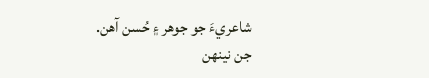شاعريءَ جو جوهر ۽ حُسن آهن.
جن نينھن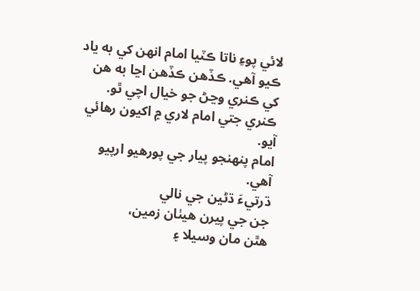لائي پوءِ ناتا ڪٽيا امام انهن کي به ياد ڪيو آهي. ڪڏهن ڪڏهن اڃا به هن کي ڪنري وڃڻ جو خيال اچي ٿو. ڪنري جتي امام لاري ۾ اکيون رهائي آيو.
امام پنھنجو پيار جي پورهيو ارپيو آهي.
ڌرتيءَ ڌڻين جي نالي
جن جي پيرن هيٺان زمين،
هٿن مان وسيلا ۽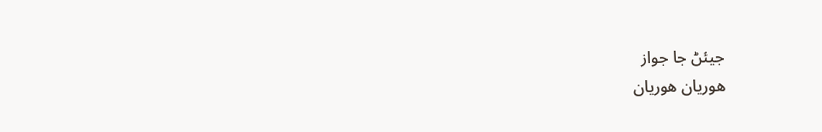جيئڻ جا جواز
هوريان هوريان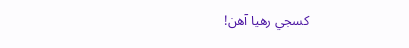کسجي رهيا آهن!